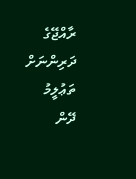ރާއްޖޭގެ ދަރިންނަށް ތަޢުލީމު ދޭން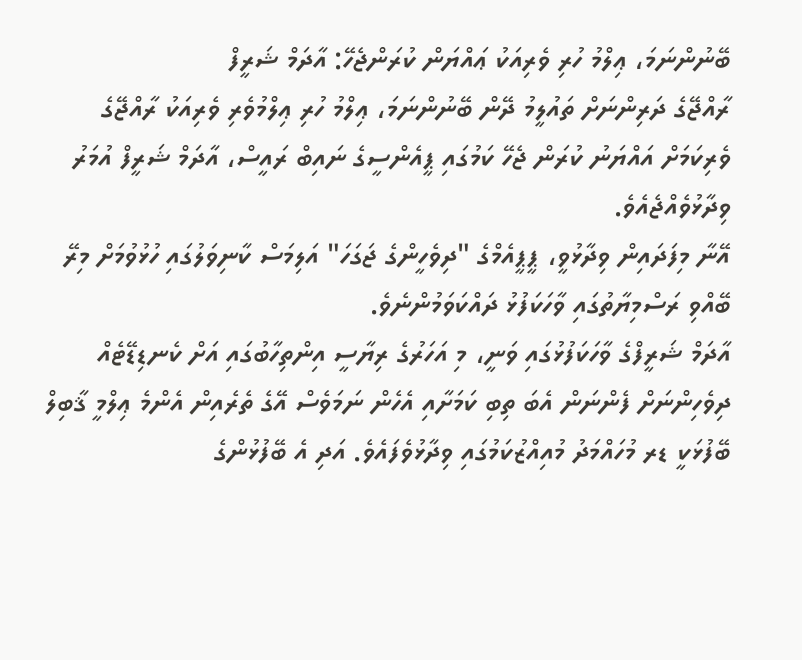ބޭނުންނަމަ، ޢިލްމު ހުރި ވެރިއަކު ޢައްޔަން ކުރަންޖެހޭ: އާދަމް ޝަރީފް
ރާއްޖޭގެ ދަރިންނަށް ތައުލީމު ދޭން ބޭނުންނަމަ، ޢިލްމު ހުރި ޢިލްމުވެރި ވެރިއަކު ރާއްޖޭގެ ވެރިކަމަށް އައްޔަނު ކުރަން ޖެހޭ ކަމުގައި ޕީއެންސީގެ ނައިބް ރައީސް، އާދަމް ޝަރީފް އުމަރު ވިދާޅުވެއްޖެއެވެ.
އޭނާ މިފަދައިން ވިދާޅުވީ، ޕީޕީއެމްގެ "ދިވެހީންގެ ޖަގަހަ" އަލިމަސް ކާނިވަލުގައި ހުޅުވުމަށް މިރޭ ބޭއްވި ރަސްމިޔާތުގައި ވާހަކަފުޅު ދައްކަވަމުންނެވެ.
އާދަމް ޝަރީފްގެ ވާހަކަފުޅުގައި ވަނީ، މި އަހަރުގެ ރިޔާސީ އިންތިހާބުގައި އަށް ކެނޑިޑޭޓެއް ދިވެހިންނަށް ފެންނަން އެބަ ތިބި ކަމަށާއި އެހެން ނަމަވެސް އޭގެ ތެރެއިން އެންމެ ޢިލްމީ ޤާބިލް ބޭފުޅަކީ ޑރ މުހައްމަދު މުއިއްޒުކަމުގައި ވިދާޅުވެފައެވެ. އަދި އެ ބޭފުޅުންގެ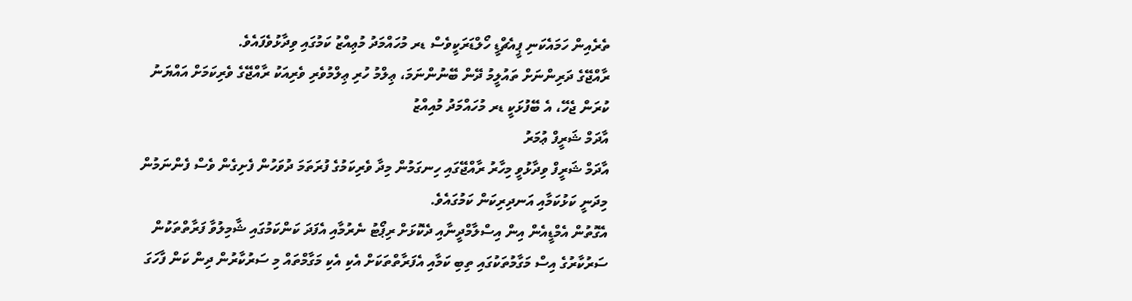ތެރެއިން ހަމައެކަނި ޕީއެޗްޑީ ހޯލްޑަރަކީވެސް ޑރ މުހައްމަދު މުޢިއްޒު ކަމުގައި ވިދާޅުވެފައެވެ.
ރާއްޖޭގެ ދަރިންނަށް ތައުލީމު ދޭން ބޭނުންނަމަ، ޢިލްމު ހުރި ޢިލްމުވެރި ވެރިއަކު ރާއްޖޭގެ ވެރިކަމަށް އައްޔަނު ކުރަން ޖެހޭ، އެ ބޭފުޅަކީ ޑރ މުހައްމަދު މުއިއްޒު
އާދަމް ޝަރީފް ޢުމަރު
އާދަމް ޝަރީފް ވިދާޅުވީ މިހާރު ރާއްޖޭގައި ހިނގަމުން މިދާ ވެރިކަމުގެ ފުރަތަމަ ދުވަހުން ފެށިގެން ވެސް ފެންނަމުން މިދަނީ ކަޅުކަމާއި އަނދިރިކަން ކަމުގައެވެ.
އެގޮތުން އެމްޑީއެން އިން އިސްލާމްދީނާއި ދެކޮޅަށް ރިޕޯޓު ނެރުމާއި އެފަދަ ކަންކަމުގައި ޝާމިލުވާ ފަރާތްތަކުން ސަރުކާރުގެ އިސް މަގާމުތަކުގައި ތިބި ކަމާއި އެފަރާތްތަކަށް އެކި އެކި މަގާމްތައް މި ސަރުކާރުން ދިން ކަން ފާހަގަ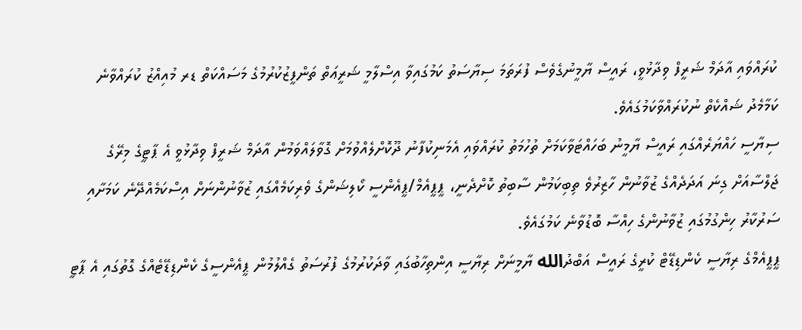ކުރައްވައި އާދަމް ޝަރީފް ވިދާޅުވީ، ރައީސް ޔާމީނުގެވެސް ފުރަތަމަ ސިޔާސަތު ކަމުގައިވާ އިސްލާމީ ޝަރީޢަތް ތަންފީޒުކުރުމުގެ މަސައްކަތް ޑރ މުއިއްޒު ކުރައްވާނެ ކަމާމެދު ޝައްކެތް ނުކުރައްވާކަމުގައެވެ.
ސިޔާސީ ހައްޔަރެއްގައި ރައީސް ޔާމީނު ބަހައްޓަވާކަމަށް ތުހުމަތު ކުރައްވައި އެމަނިކުފާނު ދޫކޮށްލެއްވުމަށް ގޮވާލައްވަމުން އާދަމް ޝަރީފް ވިދާޅުވީ އެ ޕާޓީގެ މިރޭގެ ޖަލްސާއަށް ގިނަ އަދަދެއްގެ ޒުވާނުން ހާޒިރުވެ ތިބިކަމުން ސާބިތު ކޮށްދެނީ، ޕީޕީއެމް/ޕީއެންސީ ކޯލިޝަންގެ ވެރިކަމެއްގައި ޒުވާނުންނަށް އިސްކަމެއްދޭނެ ކަމަށާއި ސަރުކާރު ހިންގުމުގައި ޒުވާނުންގެ ހިއްސާ ބޮޑުވާނެ ކަމުގައެވެ.
ޕީޕީއެމްގެ ރިޔާސީ ކެންޑިޑޭޓް ކުރީގެ ރައީސް އަބްދުالله ޔާމީނަށް ރިޔާސީ އިންތިހާބުގައި ވާދަކުރުމުގެ ފުރުސަތު ގެއްލުމުން ޕީއެންސީގެ ކެންޑިޑޭޓެއްގެ ގޮތުގައި އެ ޕާޓީ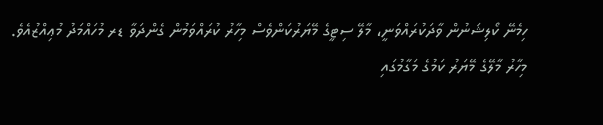ހިމެނޭ ކޯލިޝަނުން ވާދަކުރައްވަނީ، މާލޭ ސިޓީގެ މޭޔަރުކަންވެސް މިހާރު ކުރައްވަމުން ގެންދަވާ ޑރ މުހައްމަދު މުޢިއްޒުއެވެ.
މިހާރު މާލޭގެ މޭޔަރު ކަމުގެ މަގާމުގައި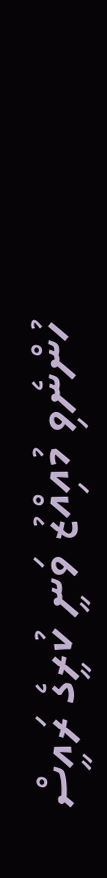ހުންނެވި މުއިއްޒު ވަނީ ކުރީގެ ރައީސް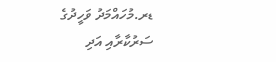ޑރ.މުހައްމަދު ވަހީދުގެ ސަރުކާރާއި އަދި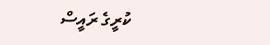ކުރީގެ ރައީސް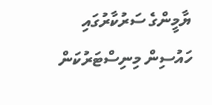ޔާމީންގެ ސަރުކާރުގައި ހައުސިން މިނިސްޓަރުކަން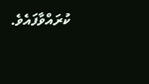ކުރައްވާފައެވެ.